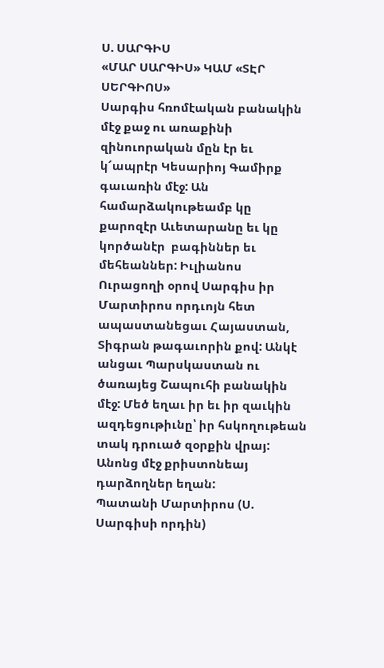Ս. ՍԱՐԳԻՍ
«ՄԱՐ ՍԱՐԳԻՍ» ԿԱՄ «ՏԷՐ ՍԵՐԳԻՈՍ»
Սարգիս հռոմէական բանակին մէջ քաջ ու առաքինի զինուորական մըն էր եւ կ՜ապրէր Կեսարիոյ Գամիրք գաւառին մէջ: Ան համարձակութեամբ կը քարոզէր Աւետարանը եւ կը կործանէր  բագիններ եւ մեհեաններ: Իւլիանոս Ուրացողի օրով Սարգիս իր Մարտիրոս որդւոյն հետ ապաստանեցաւ Հայաստան, Տիգրան թագաւորին քով: Անկէ անցաւ Պարսկաստան ու ծառայեց Շապուհի բանակին մէջ: Մեծ եղաւ իր եւ իր զաւկին ազդեցութիւնը՝ իր հսկողութեան տակ դրուած զօրքին վրայ: Անոնց մէջ քրիստոնեայ դարձողներ եղան:
Պատանի Մարտիրոս (Ս. Սարգիսի որդին)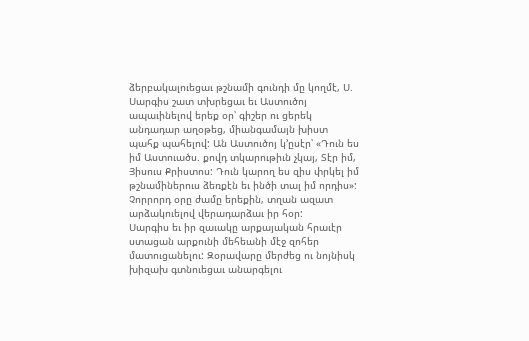ձերբակալուեցաւ թշնամի գունդի մը կողմէ, Ս. Սարգիս շատ տխրեցաւ եւ Աստուծոյ ապաւինելով երեք օր՝ գիշեր ու ցերեկ անդադար աղօթեց, միանգամայն խիստ պահք պահելով: Ան Աստուծոյ կ’ըսէր՝ «Դուն ես իմ Աստուածս. քովդ տկարութիւն չկայ, Տէր իմ, Յիսուս Քրիստոս: Դուն կարող ես զիս փրկել իմ թշնամիներուս ձեռքէն եւ ինծի տալ իմ որդիս»:
Չորրորդ օրը ժամը երեքին, տղան ազատ արձակուելով վերադարձաւ իր հօր:
Սարգիս եւ իր զաւակը արքայական հրաւէր ստացան արքունի մեհեանի մէջ զոհեր մատուցանելու: Զօրավարը մերժեց ու նոյնիսկ խիզախ գտնուեցաւ անարգելու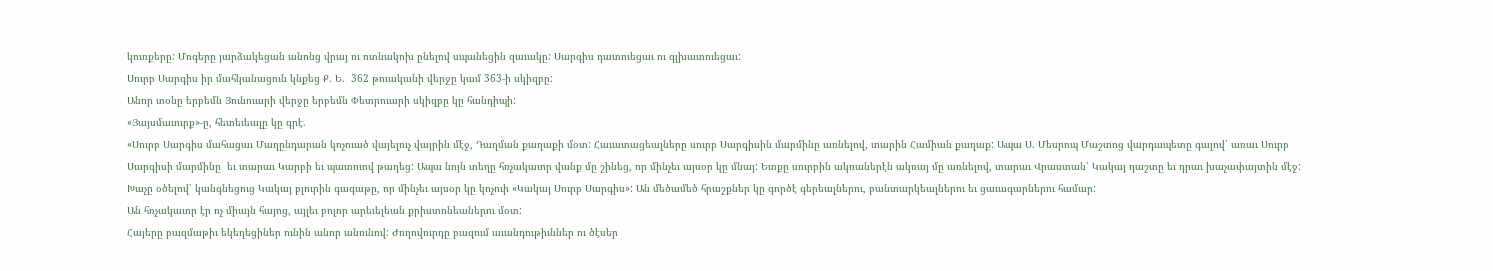կուռքերը: Մոգերը յարձակեցան անոնց վրայ ու ոտնակոխ ընելով սպանեցին զաւակը: Սարգիս դատուեցաւ ու գլխատուեցաւ:
Սուրբ Սարգիս իր մահկանացուն կնքեց Ք. Ե.  362 թուականի վերջը կամ 363-ի սկիզբը:
Անոր տօնը երբեմն Յունուարի վերջը երբեմն Փետրուարի սկիզբը կը հանդիպի:
«Յայսմաւուրք»-ը, հետեւեալը կը գրէ.
«Սուրբ Սարգիս մահացաւ Մաղընդարան կոչուած վայելուչ վայրին մէջ, Դաղման քաղաքի մօտ: Հաւատացեալները սուրբ Սարգիսին մարմինը առնելով, տարին Համիան քաղաք: Ապա Ս. Մեսրոպ Մաշտոց վարդապետը գալով՝ առաւ Սուրբ Սարգիսի մարմինը  եւ տարաւ Կարբի եւ պատուով թաղեց: Ապա նոյն տեղը հռչակաւոր վանք մը շինեց, որ մինչեւ այսօր կը մնայ: Ետքը սուրբին ակռաներէն ակռայ մը առնելով, տարաւ Վրաստան՝ Կակայ դաշտը եւ դրաւ խաչափայտին մէջ: Խաչը օծելով՝ կանգնեցուց Կակայ բլուրին գագաթը, որ մինչեւ այսօր կը կոչուի «Կակայ Սուրբ Սարգիս»: Ան մեծամեծ հրաշքներ կը գործէ գերեալներու, բանտարկեալներու եւ ցաւագարներու համար:
Ան հռչակաւոր էր ոչ միայն հայոց, այլեւ բոլոր արեւելեան քրիստոնեաներու մօտ:
Հայերը բազմաթիւ եկեղեցիներ ունին անոր անունով: Ժողովուրդը բազում աւանդութիւններ ու ծէսեր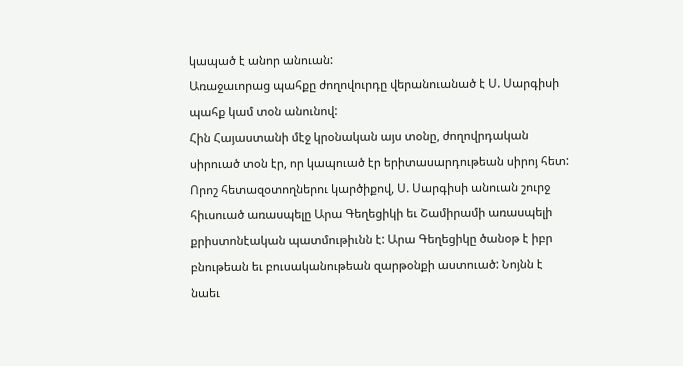կապած է անոր անուան:
Առաջաւորաց պահքը ժողովուրդը վերանուանած է Ս. Սարգիսի պահք կամ տօն անունով:
Հին Հայաստանի մէջ կրօնական այս տօնը, ժողովրդական սիրուած տօն էր, որ կապուած էր երիտասարդութեան սիրոյ հետ: Որոշ հետազօտողներու կարծիքով, Ս. Սարգիսի անուան շուրջ հիւսուած առասպելը Արա Գեղեցիկի եւ Շամիրամի առասպելի քրիստոնէական պատմութիւնն է: Արա Գեղեցիկը ծանօթ է իբր բնութեան եւ բուսականութեան զարթօնքի աստուած: Նոյնն է նաեւ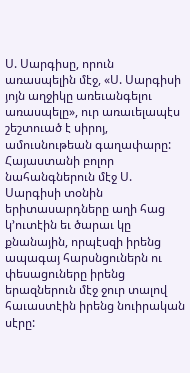Ս. Սարգիսը, որուն առասպելին մէջ, «Ս. Սարգիսի յոյն աղջիկը առեւանգելու առասպելը», ուր առաւելապէս շեշտուած է սիրոյ, ամուսնութեան գաղափարը:
Հայաստանի բոլոր նահանգներուն մէջ Ս. Սարգիսի տօնին երիտասարդները աղի հաց կ’ուտէին եւ ծարաւ կը քնանային, որպէսզի իրենց ապագայ հարսնցուներն ու փեսացուները իրենց երազներուն մէջ ջուր տալով հաւաստէին իրենց նուիրական սէրը: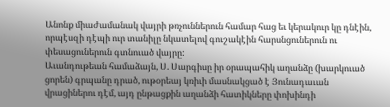Անոնք միաժամանակ վայրի թռչուններուն համար հաց եւ կերակուր կը դնէին, որպէսզի դէպի ուր տանիլը նկատելով գուշակէին հարսնցուներուն ու փեսացուներուն գտնուած վայրը:
Աւանդութեան համաձայն, Ս. Սարգիսը իր օրապահիկ աղանձը (խարկուած ցորեն) գրպանը դրած, ութօրեայ կռիւի մասնակցած է Յունադաւան վրացիներու դէմ, այդ ընթացքին աղանձի հատիկները փոխինդի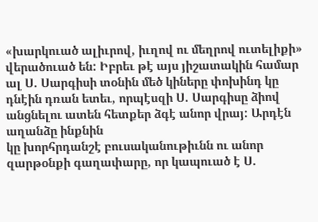«խարկուած ալիւրով, իւղով ու մեղրով ուտելիքի» վերածուած են: Իբրեւ թէ այս յիշատակին համար ալ Ս. Սարգիսի տօնին մեծ կիները փոխինդ կը դնէին դռան ետեւ, որպէսզի Ս. Սարգիսը ձիով անցնելու ատեն հետքեր ձգէ անոր վրայ: Արդէն աղանձը ինքնին
կը խորհրդանշէ բուսականութիւնն ու անոր զարթօնքի գաղափարը, որ կապուած է Ս.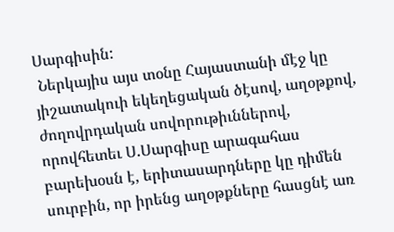Սարգիսին:
 Ներկայիս այս տօնը Հայաստանի մէջ կը յիշատակուի եկեղեցական ծէսով, աղօթքով, ժողովրդական սովորութիւններով, որովհետեւ Ս.Սարգիսը արագահաս բարեխօսն է, երիտասարդները կը դիմեն սուրբին, որ իրենց աղօթքները հասցնէ առ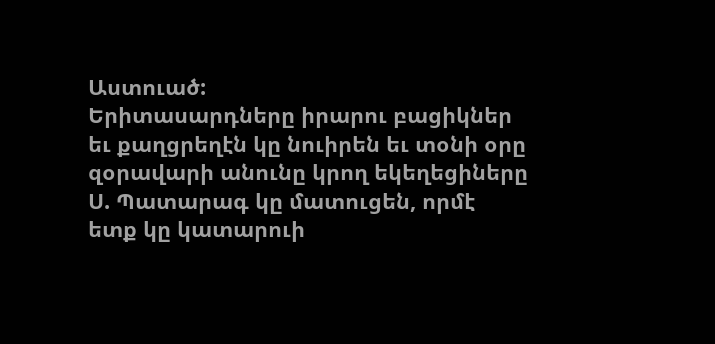Աստուած:
Երիտասարդները իրարու բացիկներ եւ քաղցրեղէն կը նուիրեն եւ տօնի օրը զօրավարի անունը կրող եկեղեցիները Ս. Պատարագ կը մատուցեն, որմէ ետք կը կատարուի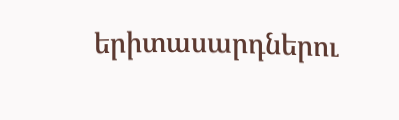երիտասարդներու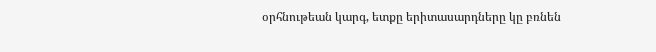օրհնութեան կարգ, ետքը երիտասարդները կը բռնեն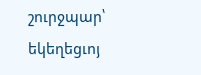շուրջպար՝ եկեղեցւոյ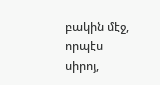բակին մէջ, որպէս սիրոյ,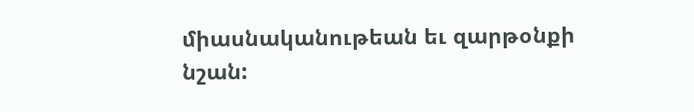միասնականութեան եւ զարթօնքի նշան: